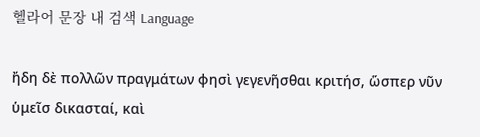헬라어 문장 내 검색 Language

ἤδη δὲ πολλῶν πραγμάτων φησὶ γεγενῆσθαι κριτήσ, ὥσπερ νῦν ὑμεῖσ δικασταί, καὶ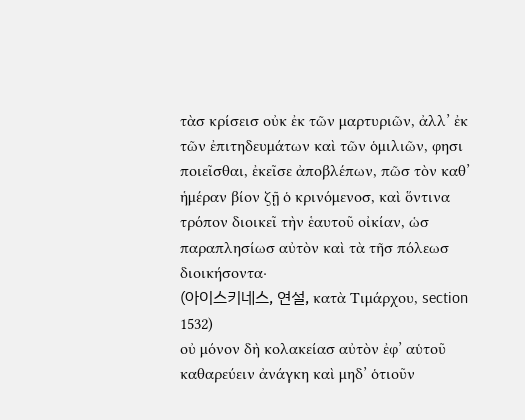τὰσ κρίσεισ οὐκ ἐκ τῶν μαρτυριῶν, ἀλλ’ ἐκ τῶν ἐπιτηδευμάτων καὶ τῶν ὁμιλιῶν, φησι ποιεῖσθαι, ἐκεῖσε ἀποβλέπων, πῶσ τὸν καθ’ ἡμέραν βίον ζῇ ὁ κρινόμενοσ, καὶ ὅντινα τρόπον διοικεῖ τὴν ἑαυτοῦ οἰκίαν, ὡσ παραπλησίωσ αὐτὸν καὶ τὰ τῆσ πόλεωσ διοικήσοντα·
(아이스키네스, 연설, κατὰ Τιμάρχου, section 1532)
οὐ μόνον δὴ κολακείασ αὐτὸν ἐφ’ αὑτοῦ καθαρεύειν ἀνάγκη καὶ μηδ’ ὁτιοῦν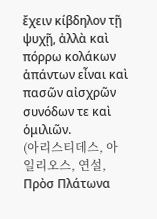ἔχειν κίβδηλον τῇ ψυχῇ, ἀλλὰ καὶ πόρρω κολάκων ἁπάντων εἶναι καὶ πασῶν αἰσχρῶν συνόδων τε καὶ ὁμιλιῶν.
(아리스티데스, 아일리오스, 연설, Πρὸσ Πλάτωνα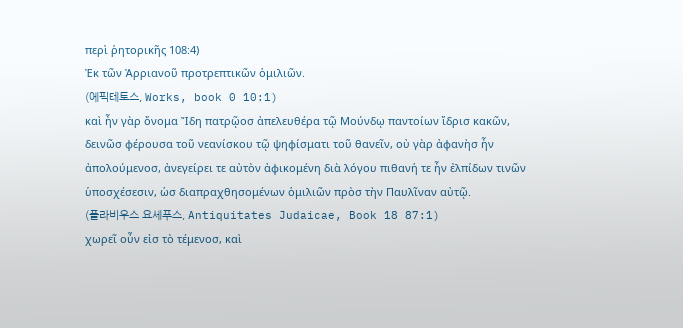περὶ ῥητορικῆς 108:4)
Ἐκ τῶν Ἀρριανοῦ προτρεπτικῶν ὁμιλιῶν.
(에픽테토스, Works, book 0 10:1)
καὶ ἦν γὰρ ὄνομα Ἴδη πατρῷοσ ἀπελευθέρα τῷ Μούνδῳ παντοίων ἴδρισ κακῶν, δεινῶσ φέρουσα τοῦ νεανίσκου τῷ ψηφίσματι τοῦ θανεῖν, οὐ γὰρ ἀφανὴσ ἦν ἀπολούμενοσ, ἀνεγείρει τε αὐτὸν ἀφικομένη διὰ λόγου πιθανή τε ἦν ἐλπίδων τινῶν ὑποσχέσεσιν, ὡσ διαπραχθησομένων ὁμιλιῶν πρὸσ τὴν Παυλῖναν αὐτῷ.
(플라비우스 요세푸스, Antiquitates Judaicae, Book 18 87:1)
χωρεῖ οὖν εἰσ τὸ τέμενοσ, καὶ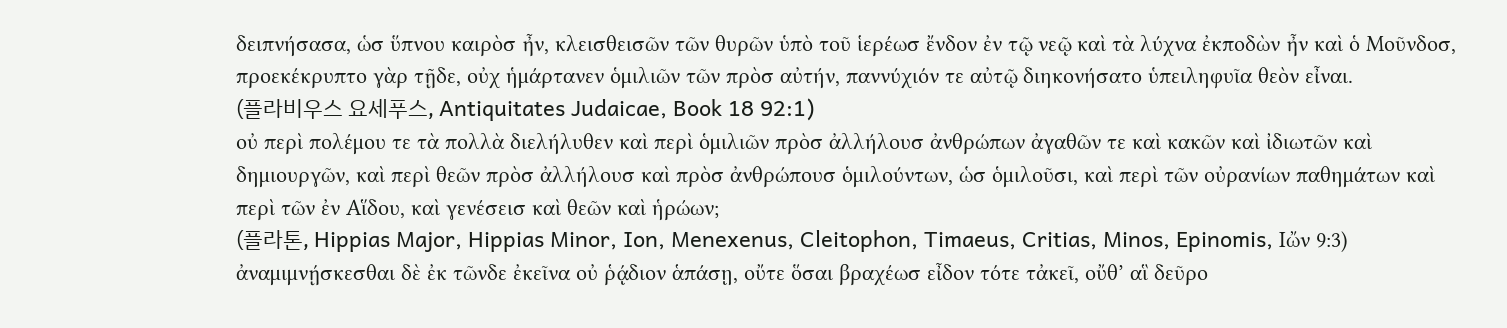δειπνήσασα, ὡσ ὕπνου καιρὸσ ἦν, κλεισθεισῶν τῶν θυρῶν ὑπὸ τοῦ ἱερέωσ ἔνδον ἐν τῷ νεῷ καὶ τὰ λύχνα ἐκποδὼν ἦν καὶ ὁ Μοῦνδοσ, προεκέκρυπτο γὰρ τῇδε, οὐχ ἡμάρτανεν ὁμιλιῶν τῶν πρὸσ αὐτήν, παννύχιόν τε αὐτῷ διηκονήσατο ὑπειληφυῖα θεὸν εἶναι.
(플라비우스 요세푸스, Antiquitates Judaicae, Book 18 92:1)
οὐ περὶ πολέμου τε τὰ πολλὰ διελήλυθεν καὶ περὶ ὁμιλιῶν πρὸσ ἀλλήλουσ ἀνθρώπων ἀγαθῶν τε καὶ κακῶν καὶ ἰδιωτῶν καὶ δημιουργῶν, καὶ περὶ θεῶν πρὸσ ἀλλήλουσ καὶ πρὸσ ἀνθρώπουσ ὁμιλούντων, ὡσ ὁμιλοῦσι, καὶ περὶ τῶν οὐρανίων παθημάτων καὶ περὶ τῶν ἐν Αἵδου, καὶ γενέσεισ καὶ θεῶν καὶ ἡρώων;
(플라톤, Hippias Major, Hippias Minor, Ion, Menexenus, Cleitophon, Timaeus, Critias, Minos, Epinomis, Ιὤν 9:3)
ἀναμιμνῄσκεσθαι δὲ ἐκ τῶνδε ἐκεῖνα οὐ ῥᾴδιον ἁπάσῃ, οὔτε ὅσαι βραχέωσ εἶδον τότε τἀκεῖ, οὔθ’ αἳ δεῦρο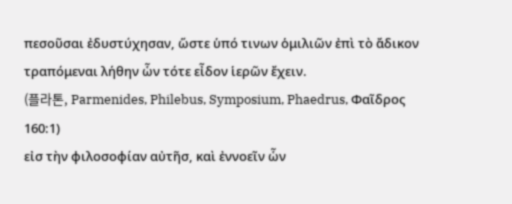πεσοῦσαι ἐδυστύχησαν, ὥστε ὑπό τινων ὁμιλιῶν ἐπὶ τὸ ἄδικον τραπόμεναι λήθην ὧν τότε εἶδον ἱερῶν ἔχειν.
(플라톤, Parmenides, Philebus, Symposium, Phaedrus, Φαῖδρος 160:1)
εἰσ τὴν φιλοσοφίαν αὐτῆσ, καὶ ἐννοεῖν ὧν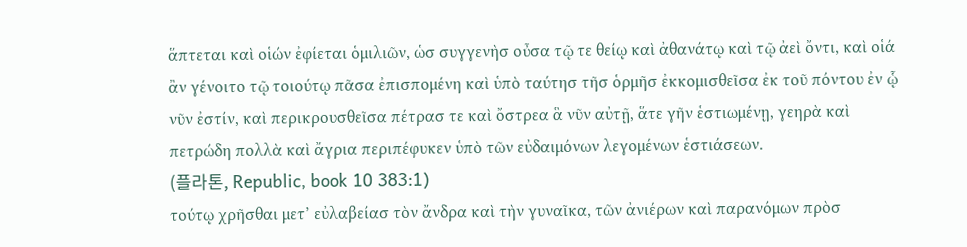ἅπτεται καὶ οἱών ἐφίεται ὁμιλιῶν, ὡσ συγγενὴσ οὖσα τῷ τε θείῳ καὶ ἀθανάτῳ καὶ τῷ ἀεὶ ὄντι, καὶ οἱά ἂν γένοιτο τῷ τοιούτῳ πᾶσα ἐπισπομένη καὶ ὑπὸ ταύτησ τῆσ ὁρμῆσ ἐκκομισθεῖσα ἐκ τοῦ πόντου ἐν ᾧ νῦν ἐστίν, καὶ περικρουσθεῖσα πέτρασ τε καὶ ὄστρεα ἃ νῦν αὐτῇ, ἅτε γῆν ἑστιωμένῃ, γεηρὰ καὶ πετρώδη πολλὰ καὶ ἄγρια περιπέφυκεν ὑπὸ τῶν εὐδαιμόνων λεγομένων ἑστιάσεων.
(플라톤, Republic, book 10 383:1)
τούτῳ χρῆσθαι μετ’ εὐλαβείασ τὸν ἄνδρα καὶ τὴν γυναῖκα, τῶν ἀνιέρων καὶ παρανόμων πρὸσ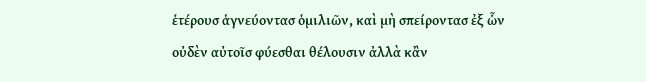ἑτέρουσ ἁγνεύοντασ ὁμιλιῶν, καὶ μὴ σπείροντασ ἐξ ὧν οὐδὲν αὐτοῖσ φύεσθαι θέλουσιν ἀλλὰ κἂν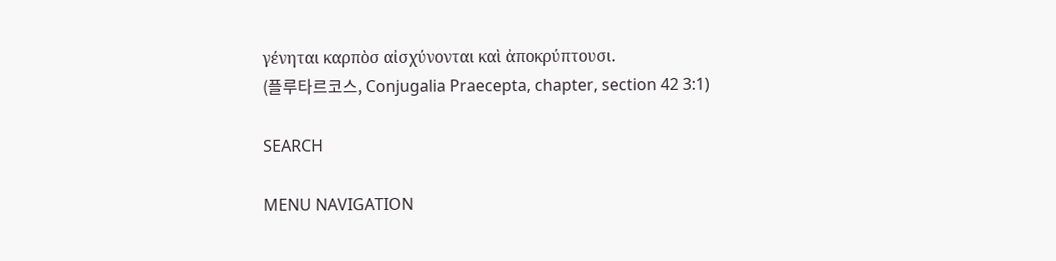γένηται καρπὸσ αἰσχύνονται καὶ ἀποκρύπτουσι.
(플루타르코스, Conjugalia Praecepta, chapter, section 42 3:1)

SEARCH

MENU NAVIGATION